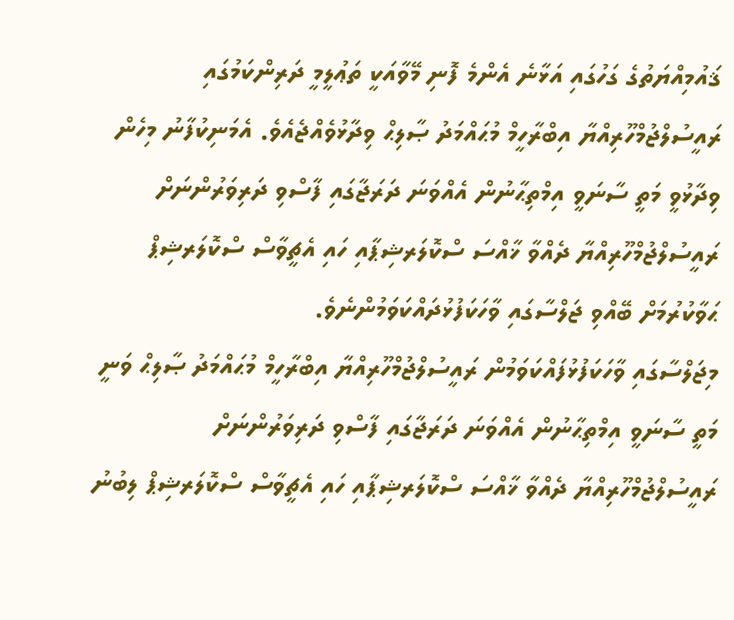ޤައުމިއްޔަތުގެ ގަހުގައި އަޅާނެ އެންމެ ފޮނި މޭވާއަކީ ތަޢުލީމީ ދަރިންކަމުގައި ރައީސުލްޖުމްހޫރިއްޔާ އިބްރާހީމް މުޙައްމަދު ޞާލިޙް ވިދާޅުވެއްޖެއެވެ. އެމަނިކުފާނު މިހެން ވިދާޅުވީ މަތީ ސާނަވީ އިމްތިޙާނުން އެއްވަނަ ދަރަޖާގައި ފާސްވި ދަރިވަރުންނަށް ރައީސުލްޖުމްހޫރިއްޔާ ދެއްވާ ޚާއްސަ ސްކޮލަރޝިޕާއި ހައި އެޗީވާސް ސްކޮލަރޝިޕް ޙަވާކުރުމަށް ބޭއްވި ޖަލްސާގައި ވާހަކަފުޅުދައްކަވަމުންނެވެ.
މިޖަލްސާގައި ވާހަކަފުޅުފައްކަވަމުން ރައީސުލްޖުމްހޫރިއްޔާ އިބްރާހީމް މުޙައްމަދު ޞާލިޙް ވަނީ މަތީ ސާނަވީ އިމްތިޙާނުން އެއްވަނަ ދަރަޖާގައި ފާސްވި ދަރިވަރުންނަށް ރައީސުލްޖުމްހޫރިއްޔާ ދެއްވާ ޚާއްސަ ސްކޮލަރޝިޕާއި ހައި އެޗީވާސް ސްކޮލަރޝިޕް ލިބުނު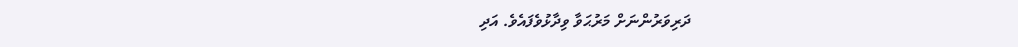ދަރިވަރުންނަށް މަރުޙަވާ ވިދާޅުވެފައެވެ. އަދި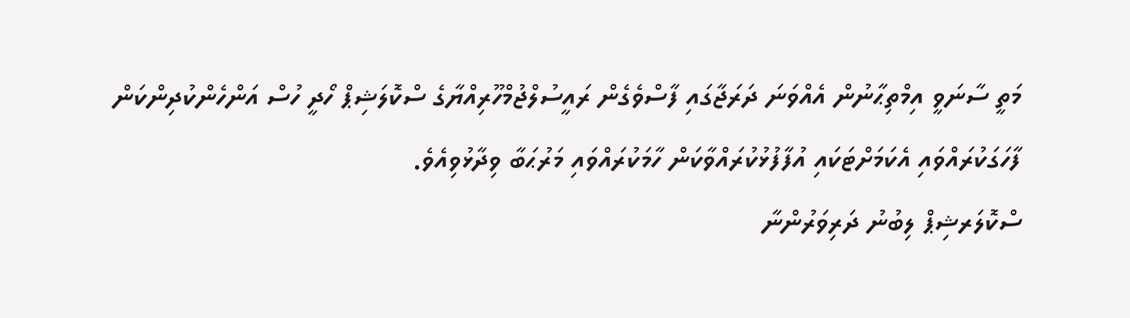މަތީ ސާނަވީ އިމްތިޙާނުން އެއްވަނަ ދަރަޖާގައި ފާސްވެގެން ރައީސުލްޖުމްހޫރިއްޔާގެ ސްކޮލަޝިޕް ހޯދީ ހުސް އަންހެންކުދިންކަން ފާހަގަކުރައްވައި އެކަމަށްޓަކައި އުފާފުޅުކުރައްވާކަން ހާމަކުރައްވައި މަރުޙަބާ ވިދާޅުވިއެވެ.
ސްކޮލަރޝިޕް ލިބުނު ދަރިވަރުންނާ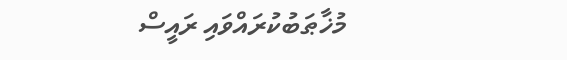މުޚާޠަބުކުރައްވައި ރައީސް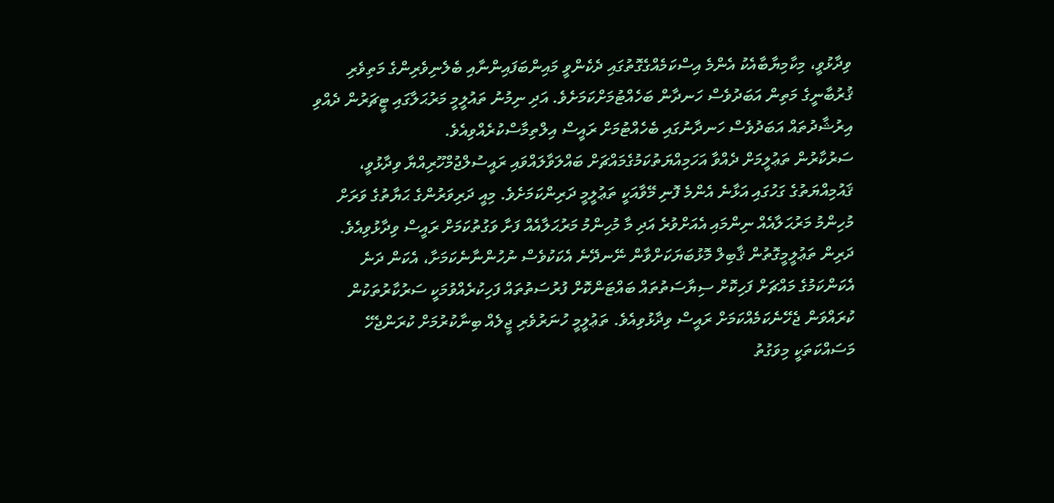ވިދާޅުވީ، މިކާމިޔާބާއެކު އެންމެ އިސްކަމެއްގެގޮތުގައި ދެކެންވީ މައިންބަފައިންނާއި ބެލެނިވެރިންގެ މަތިވެރި ޤުރުބާނީގެ މަތިން އަބަދުވެސް ހަނދާން ބަހެއްޓުމަށްކަމަށެވެ. އަދި ނިމުނު ތައުލީމީ މަރުޙަލާގައި ޓީޗަރުން ދެއްވި އިރުޝާދުތައް އަބަދުވެސް ހަނދާނުގައި ބެހެއްޓުމަށް ރައީސް އިލްތިމާސްކުރެއްވިއެވެ.
ސަރުކާރުން ތަޢުލީމަށް ދެއްވާ އަހަމިއްޔަތުކަމުގެމައްޗަށް ބައްލަވާލައްވައި ރައީސުލްޖުމްހޫރިއްޔާ ވިދާޅުވީ، ޤައުމިއްޔަތުގެ ގަހުގައި އަޅާނެ އެންމެ ފޮނި މޭވާއަކީ ތަޢުލީމީ ދަރިންކަމަށެވެ. މިއީ ދަރިވަރުންގެ ޙަޔާތުގެ ވަރަށް މުހިންމު މަރުޙަލާއެއް ނިންމައި އެއަށްވުރެ އަދި މާ މުހިންމު މަރުޙަލާއެއް ފަށާ ވަގުތުކަމަށް ރައީސް ވިދާޅުވިއެވެ. ދަރިން ތަޢުލީމީގޮތުން ޤާބިލް މޮޅުބަޔަކަށްވާން ނޭނދޭނެ އެކަކުވެސް ނުހުންނާނެކަމަށާ، އެކަން ދަނެ އެކަންކަމުގެ މައްޗަށް ފަހިކޮށް ސިޔާސަތުތައް ބައްޓަންކޮށް ފުރުސަތުތައް ފަހިކުރެއްވުމަކީ ސަރުކާރުތަކުން ކުރައްވަން ޖެހޭނެކަމެއްކަމަށް ރައީސް ވިދާޅުވިއެވެ. ތަޢުލީމީ ހުނަރުވެރި ޖީލެއް ބިނާކުރުމަށް ކުރަންޖެހޭ މަސައްކަތަކީ މިވަގުތު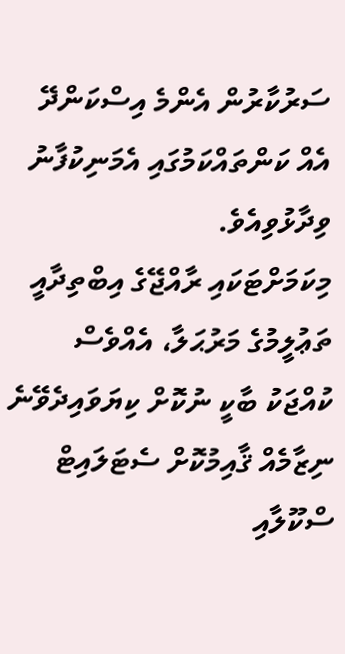ސަރުކާރުން އެންމެ އިސްކަންދޭ އެއް ކަންތައްކަމުގައި އެމަނިކުފާނު ވިދާޅުވިއެވެ.
މިކަމަށްޓަކައި ރާއްޖޭގެ އިބްތިދާއީ ތަޢުލީމުގެ މަރުޙަލާ، އެއްވެސް ކުއްޖަކު ބާކީ ނުކޮށް ކިޔަވައިދެވޭނެ ނިޒާމެއް ޤާއިމުކޮށް ސެޓަލައިޓް ސްކޫލާއި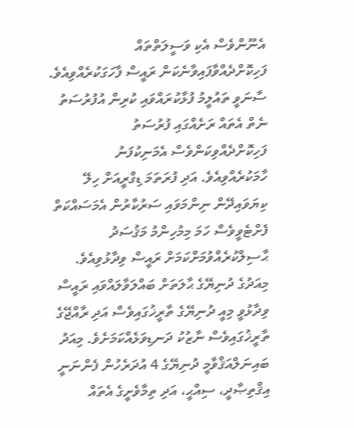އެނޫންވެސް އެކި ވަސީލަތްތައް ފަހިކޮށްދެއްވާފައިވާނެކަން ރައީސް ފާހަގަކުރެއްވިއެވެ. ސާނަވީ ތައުލީމު ފުޅާކުރައްވައި ކުރިން އުފުރުސަތު ނެތް އެތައް ރަށެއްގައި ފުރުސަތު ފަހިކޮށްދެއްވިކަންވެސް އެމަނިކުފަނު ހާމަކުރެއްވިއެވެ. އަދި ފުރަތަމަ ޑިގްރީއަށް ހިލޭ ކިޔަވައިދޭން ނިންމަވައި ސަރުކާރުން އެމަސައްކަތް ފެށްޓެވީވެސް ހަމަ މިމުހިންމު މަޤުސަދު ޙާސިލްކުރެއްވުމަށްކަމަށް ރައީސް ވިދާޅުވިއެވެ.
މިއަދުގެ ދުނިޔޭގެ ޙާލަތަށް ބައްލަވާލައްވައި ރައީސް ވިދާޅުވީ މިއީ ދުނިޔޭގެ ތާރީޚުގައިވެސް އަދި ރާއްޖޭގެ ތާރީޚުގައިވެސް ނާޒުކު ދަނޑިވަޅެއްކަމަށެވެ. މިއަދު ބައިނަލްއަޤްވާމީ ދުނިޔޭގެ 4 އުދަރެހުން ފެންނަނީ އިޤްތިޞާދީ، ސިއްޙީ، އަދި ތިމާވެށީގެ އެތައް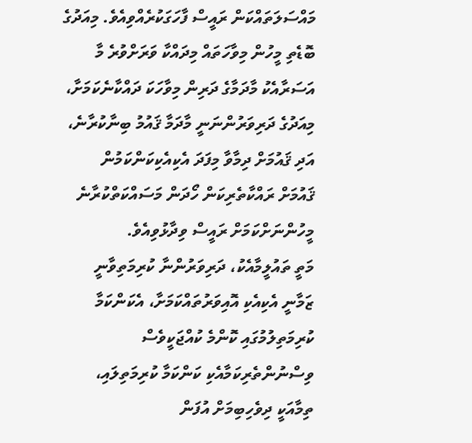މައްސަލަތައްކަން ރައީސް ފާހަގަކުރެއްވިއެވެ. މިއަދުގެ ބޮޑެތި މީހުން މިވާހަތައް މިދައްކާ ވަރަށްވުރެ މާ އަސަރާއެކު މާދަމާގެ ދަރިން މިވާހަކަ ދައްކާނެކަމަށާ، މިއަދުގެ ދަރިވަރުންނަނީ މާދަމާ ޤައުމު ބިނާކުރާނެ، އަދި ޤައުމަށް ދިމާވާ މިފަދަ އެކިއެކިކަންކަމުން ޤައުމަށް ރައްކާތެރިކަން ހޯދަން މަސައްކަތްކުރާނެ މީހުންނަށްކަމަށް ރައީސް ވިދާޅުވިއެވެ.
މަތީ ތައުލީމާއެކު، ދަރިވަރުންނާ ކުރިމަތިވާނީ ޒަމާނީ އެކިއެކި އޮއިވަރުތައްކަމަށާ، އެކަންކަމާ ކުރިމަތިލުމުގައި ކޮންމެ ކުއްޖަކީވެސް ވިސްނުންތެރިކަމާއެކި ކަންކަމާ ކުރިމަތިލައި، ތިމާއަކީ ދިވެހިބިމަށް އުފަން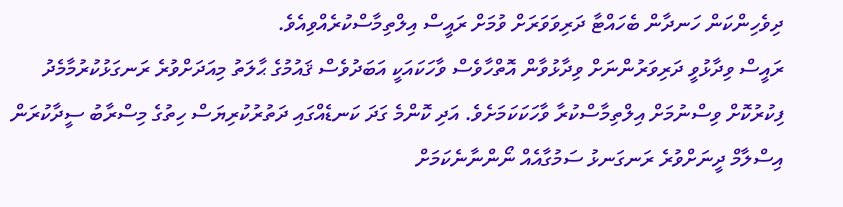ދިވެހިންކަން ހަނދާން ބެހައްޓާ ދަރިވަވަރަށް ވުމަށް ރައީސް އިލްތިމާސްކުރެއްވިއެވެ.
ރައީސް ވިދާޅުވީ ދަރިވަރުންނަށް ވިދާޅުވާން އޮތްހާވެސް ވާހަކައަކީ އަބަދުވެސް ޤައުމުގެ ޙާލަތު މިއަދަށްވުރެ ރަނގަޅުކުރުމާމެދު ފިކުރުކޮށް ވިސްނުމަށް އިލްތިމާސްކުރާ ވާހަކަކަމަށެވެ. އަދި ކޮންމެ ގަދަ ކަނޑެއްގައި ދަތުރުކުރިޔަސް ހިތުގެ މިސްރާބު ސީދާކުރަން އިސްލާމް ދީނަށްވުރެ ރަނގަނޅު ސަމުގާއެއް ނޯންނާނެކަމަށް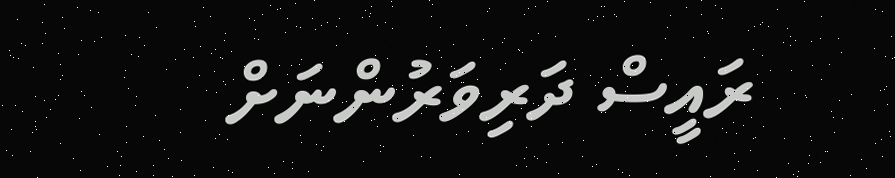ރައީސް ދަރިވަރުންނަށް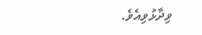ވިދާޅުވިއެވެ.